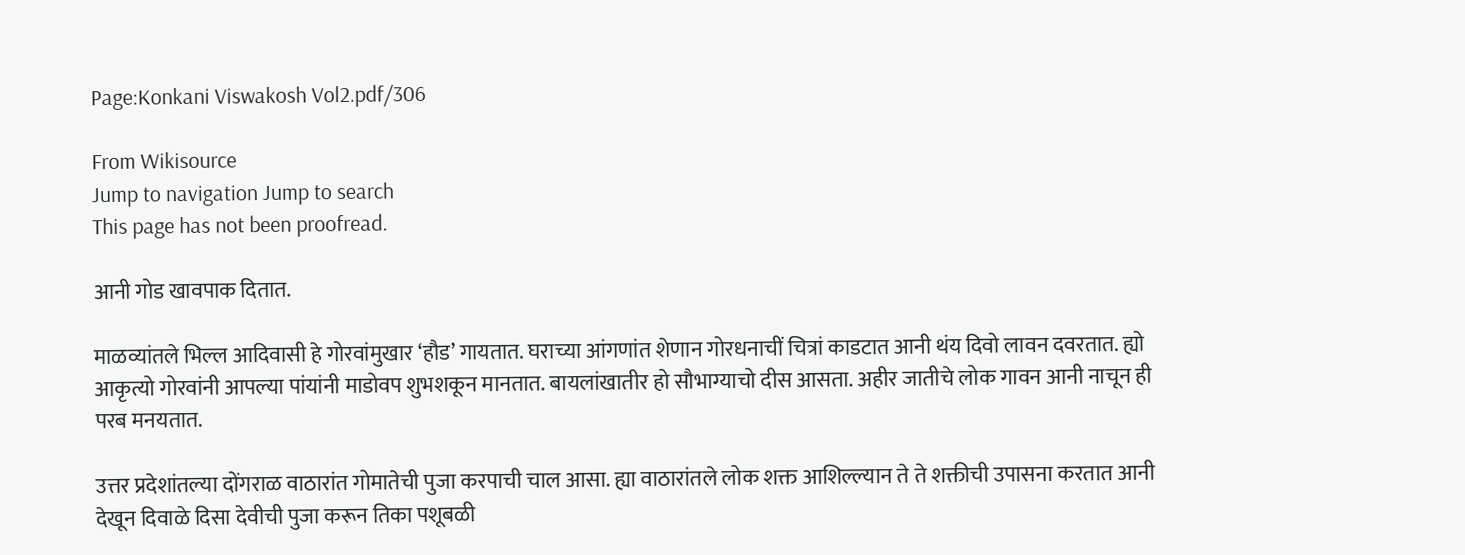Page:Konkani Viswakosh Vol2.pdf/306

From Wikisource
Jump to navigation Jump to search
This page has not been proofread.

आनी गोड खावपाक दितात.

माळव्यांतले भिल्ल आदिवासी हे गोरवांमुखार ‘हौड’ गायतात. घराच्या आंगणांत शेणान गोरधनाचीं चित्रां काडटात आनी थंय दिवो लावन दवरतात. ह्यो आकृत्यो गोरवांनी आपल्या पांयांनी माडोवप शुभशकून मानतात. बायलांखातीर हो सौभाग्याचो दीस आसता. अहीर जातीचे लोक गावन आनी नाचून ही परब मनयतात.

उत्तर प्रदेशांतल्या दोंगराळ वाठारांत गोमातेची पुजा करपाची चाल आसा. ह्या वाठारांतले लोक शक्त आशिल्ल्यान ते ते शक्तीची उपासना करतात आनी देखून दिवाळे दिसा देवीची पुजा करून तिका पशूबळी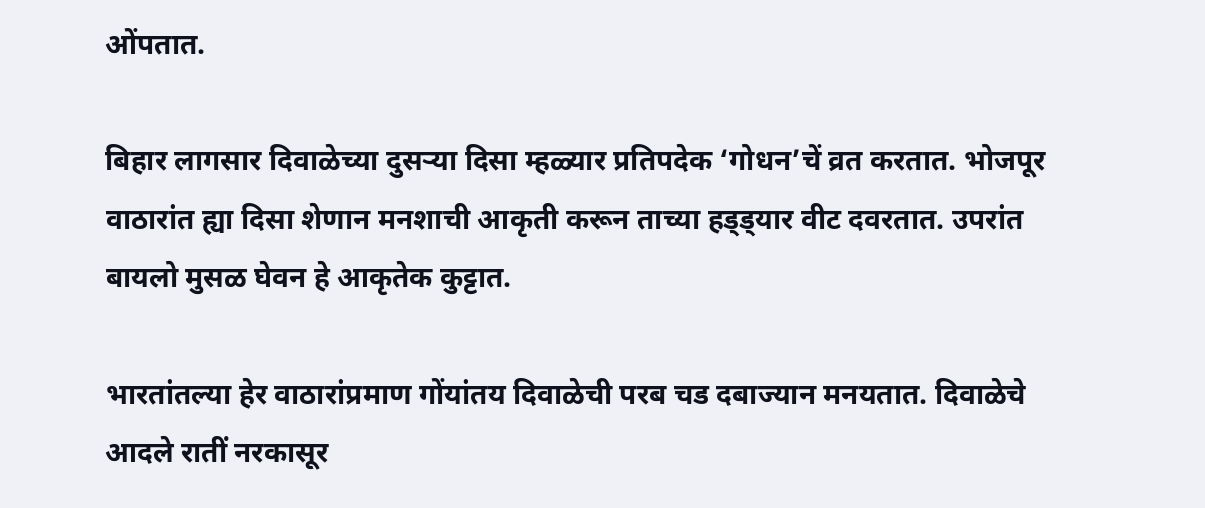ओंपतात.

बिहार लागसार दिवाळेच्या दुसर्‍या दिसा म्हळ्यार प्रतिपदेक ‘गोधन’चें व्रत करतात. भोजपूर वाठारांत ह्या दिसा शेणान मनशाची आकृती करून ताच्या हड्ड्यार वीट दवरतात. उपरांत बायलो मुसळ घेवन हे आकृतेक कुट्टात.

भारतांतल्या हेर वाठारांप्रमाण गोंयांतय दिवाळेची परब चड दबाज्यान मनयतात. दिवाळेचे आदले रातीं नरकासूर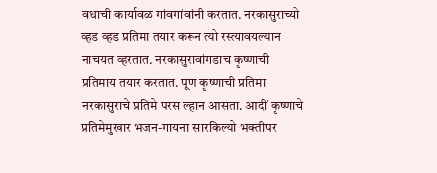वधाची कार्यावळ गांवगांवांनी करतात. नरकासुराच्यो व्हड व्हड प्रतिमा तयार करून त्यो रस्त्यावयल्यान नाचयत व्हरतात. नरकासुरावांगडाच कृष्णाची प्रतिमाय तयार करतात. पूण कृष्णाची प्रतिमा नरकासुराचे प्रतिमे परस ल्हान आसता. आदीं कृष्णाचे प्रतिमेमुखार भजन-गायना सारकिल्यो भक्तीपर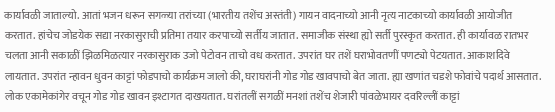कार्यावळी जाताल्यो. आतां भजन धरून सगळ्या तरांच्या (भारतीय तशेंच अस्तंती) गायन वादनाच्यो आनी नृत्य नाटकाच्यो कार्यावळी आयोजीत करतात. हांचेच जोडयेक सद्या नरकासुराची प्रतिमा तयार करपाच्यो सर्तीय जातात. समाजीक संस्था ह्यो सर्ती पुरस्कृत करतात. ही कार्यावळ रातभर चलता आनी सकाळीं झिळमिळत्यार नरकासुराक उजो पेटोवन ताचो वध करतात. उपरांत घर तशें घराभोवतणीं पणट्यो पेटयतात. आकाशदिवे लायतात. उपरांत न्हावन धुवन काट्टां फोडपाचो कार्यक्रम जालो की, घराघरांनी गोड गोड खावपाचो बेत जाता. ह्या खणांत चडशे फोवांचे पदार्थ आसतात. लोक एकामेकांगेर वचून गोड गोड खावन इश्टागत दाखयतात. घरांतलीं सगळीं मनशां तशेंच शेजारी पांवळेभायर दवरिल्लीं काट्टां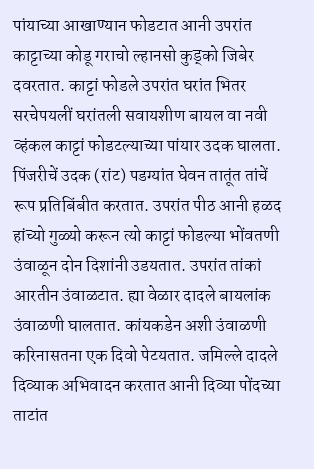पांयाच्या आखाण्यान फोडटात आनी उपरांत काट्टाच्या कोडू गराचो ल्हानसो कुड्को जिबेर दवरतात. काट्टां फोडले उपरांत घरांत भितर सरचेपयलीं घरांतली सवायशीण बायल वा नवी व्हंकल काट्टां फोडटल्याच्या पांयार उदक घालता. पिंजरीचें उदक (रांट) पडग्यांत घेवन तातूंत तांचें रूप प्रतिबिंबीत करतात. उपरांत पीठ आनी हळद हांच्यो गुळ्यो करून त्यो काट्टां फोडल्या भोंवतणी उंवाळून दोन दिशांनी उडयतात. उपरांत तांकां आरतीन उंवाळटात. ह्या वेळार दादले बायलांक उंवाळणी घालतात. कांयकडेन अशी उंवाळणी करिनासतना एक दिवो पेटयतात. जमिल्ले दादले दिव्याक अभिवादन करतात आनी दिव्या पोंदच्या ताटांत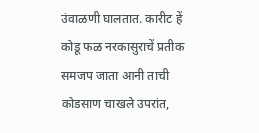उंवाळणी घालतात. कारीट हें कोडू फळ नरकासुराचें प्रतीक समजप जाता आनी ताची कोडसाण चाखले उपरांत,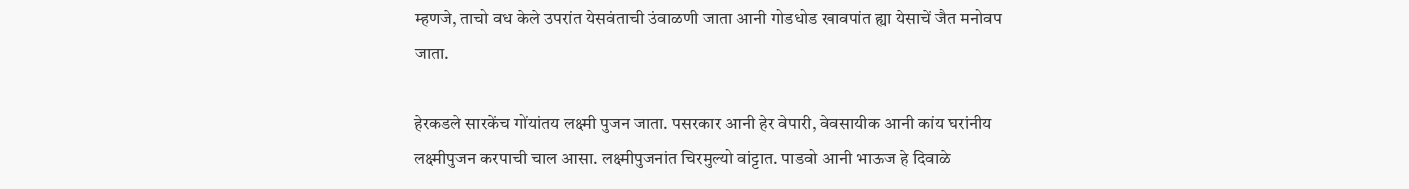म्हणजे, ताचो वध केले उपरांत येसवंताची उंवाळणी जाता आनी गोडधोड खावपांत ह्या येसाचें जैत मनोवप जाता.

हेरकडले सारकेंच गोंयांतय लक्ष्मी पुजन जाता. पसरकार आनी हेर वेपारी, वेवसायीक आनी कांय घरांनीय लक्ष्मीपुजन करपाची चाल आसा. लक्ष्मीपुजनांत चिरमुल्यो वांट्टात. पाडवो आनी भाऊज हे दिवाळे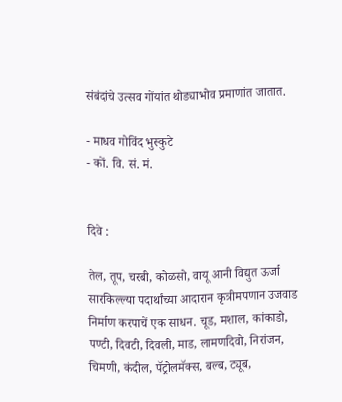संबंदांचे उत्सव गोंयांत थोड्याभोव प्रमाणांत जातात.

- माधव गोविंद भुस्कुटे
- कों. वि. सं. मं.


दिवे :

तेल, तूप, चरबी, कोळसो, वायू आनी विद्युत ऊर्जा सारकिल्ल्या पदार्थांच्या आदारान कृत्रीमपणान उजवाड निर्माण करपाचें एक साधन. चूड, मशाल, कांकाडो, पण्टी, दिवटी, दिवली, माड, लामणदिवो, निरांजन, चिमणी, कंदील, पॅट्रोलमॅक्स, बल्ब, ट्यूब,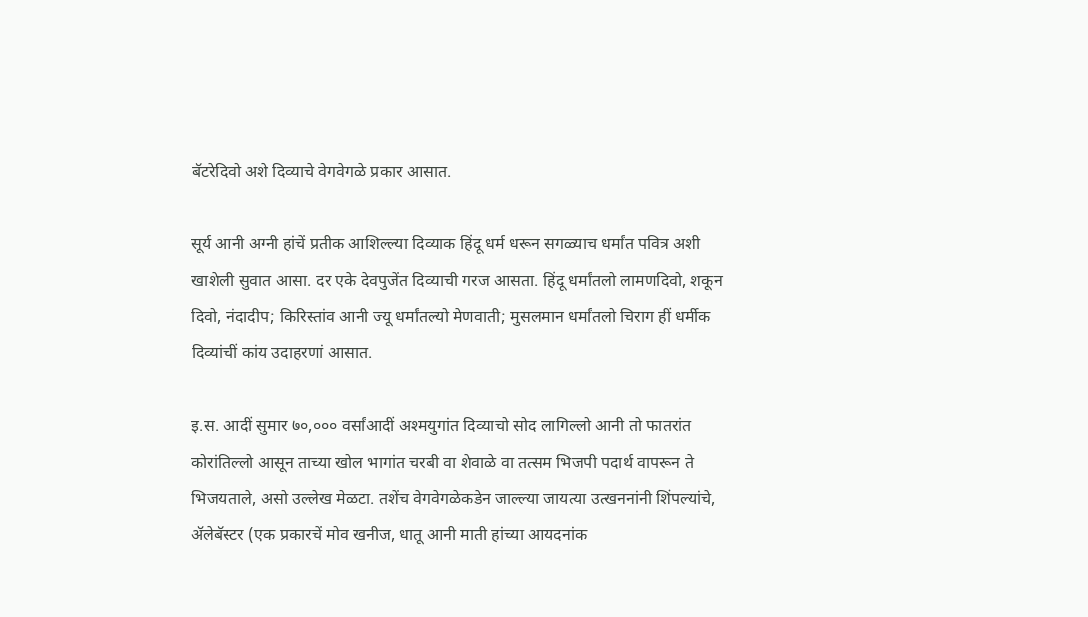बॅटरेदिवो अशे दिव्याचे वेगवेगळे प्रकार आसात.

सूर्य आनी अग्नी हांचें प्रतीक आशिल्ल्या दिव्याक हिंदू धर्म धरून सगळ्याच धर्मांत पवित्र अशी खाशेली सुवात आसा. दर एके देवपुजेंत दिव्याची गरज आसता. हिंदू धर्मांतलो लामणदिवो, शकून दिवो, नंदादीप; किरिस्तांव आनी ज्यू धर्मांतल्यो मेणवाती; मुसलमान धर्मांतलो चिराग हीं धर्मीक दिव्यांचीं कांय उदाहरणां आसात.

इ.स. आदीं सुमार ७०,००० वर्सांआदीं अश्मयुगांत दिव्याचो सोद लागिल्लो आनी तो फातरांत कोरांतिल्लो आसून ताच्या खोल भागांत चरबी वा शेवाळे वा तत्सम भिजपी पदार्थ वापरून ते भिजयताले, असो उल्लेख मेळटा. तशेंच वेगवेगळेकडेन जाल्ल्या जायत्या उत्खननांनी शिंपल्यांचे, ॲलेबॅस्टर (एक प्रकारचें मोव खनीज, धातू आनी माती हांच्या आयदनांक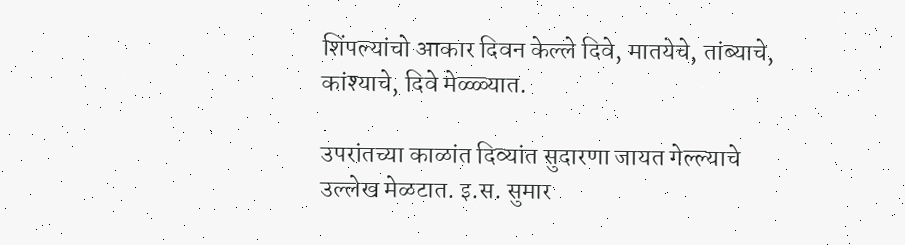शिंपल्यांचो आकार दिवन केल्ले दिवे, मातयेचे, तांब्याचे, कांश्याचे, दिवे मेळ्ळ्यात.

उपरांतच्या काळांत दिव्यांत सुदारणा जायत गेल्ल्याचे उल्लेख मेळटात. इ.स. सुमार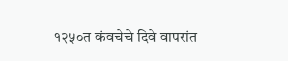१२५०त कंवचेचे दिवे वापरांत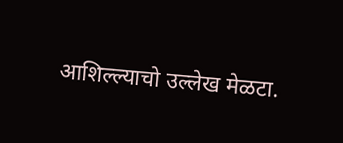आशिल्ल्याचो उल्लेख मेळटा.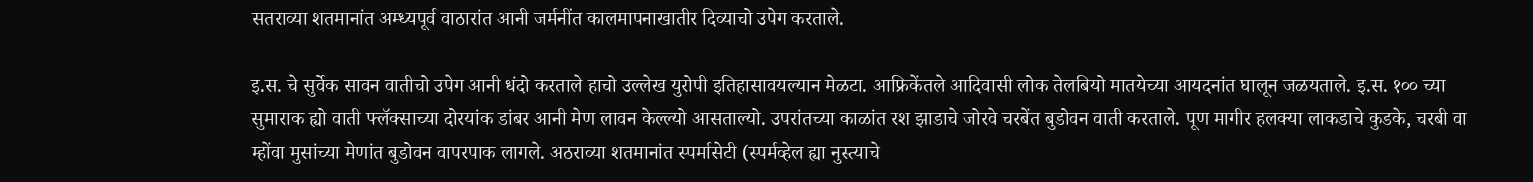सतराव्या शतमानांत अम्ध्यपूर्व वाठारांत आनी जर्मनींत कालमापनाखातीर दिव्याचो उपेग करताले.

इ.स. चे सुर्वेक सावन वातीचो उपेग आनी धंदो करताले हाचो उल्लेख युरोपी इतिहासावयल्यान मेळटा. आफ्रिकेंतले आदिवासी लोक तेलबियो मातयेच्या आयदनांत घालून जळयताले. इ.स. १०० च्या सुमाराक ह्यो वाती फ्लॅक्साच्या दोरयांक डांबर आनी मेण लावन केल्ल्यो आसताल्यो. उपरांतच्या काळांत रश झाडाचे जोरवे चरबेंत बुडोवन वाती करताले. पूण मागीर हलक्या लाकडाचे कुडके, चरबी वा म्होंवा मुसांच्या मेणांत बुडोवन वापरपाक लागले. अठराव्या शतमानांत स्पर्मासेटी (स्पर्मव्हेल ह्या नुस्त्याचे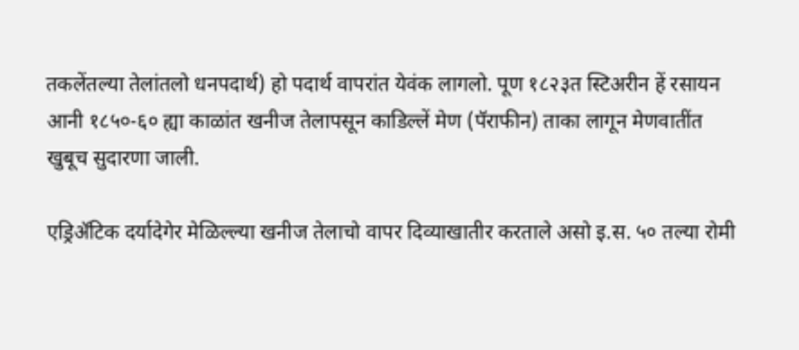तकलेंतल्या तेलांतलो धनपदार्थ) हो पदार्थ वापरांत येवंक लागलो. पूण १८२३त स्टिअरीन हें रसायन आनी १८५०-६० ह्या काळांत खनीज तेलापसून काडिल्लें मेण (पॅराफीन) ताका लागून मेणवातींत खुबूच सुदारणा जाली.

एड्रिॲटिक दर्यादेगेर मेळिल्ल्या खनीज तेलाचो वापर दिव्याखातीर करताले असो इ.स. ५० तल्या रोमी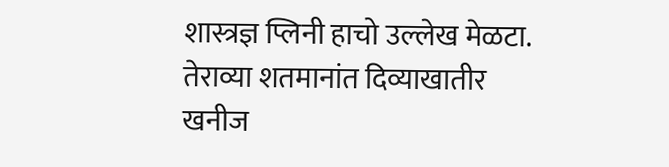शास्त्रज्ञ प्लिनी हाचो उल्लेख मेळटा. तेराव्या शतमानांत दिव्याखातीर खनीज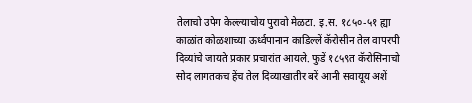तेलाचो उपेग केल्ल्याचोय पुरावो मेळटा. इ.स. १८५०-५१ ह्या काळांत कोळशाच्या ऊर्ध्वपानान काडिल्लें कॅरोसीन तेल वापरपी दिव्यांचे जायते प्रकार प्रचारांत आयले. फुडें १८५९त कॅरोसिनाचो सोद लागतकच हेंच तेल दिव्याखातीर बरें आनी सवायूय अशें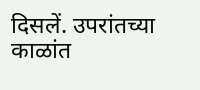दिसलें. उपरांतच्या काळांत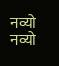नव्यो नव्यो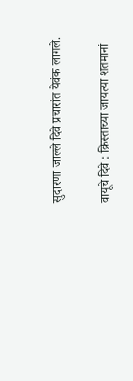सुदारणा जाल्ले दिवे प्रचारांत येवंक लागले.

वायूचे दिवे : क्रिस्ताच्या जायत्या शतमानां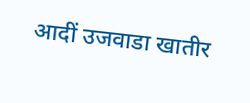आदीं उजवाडा खातीर